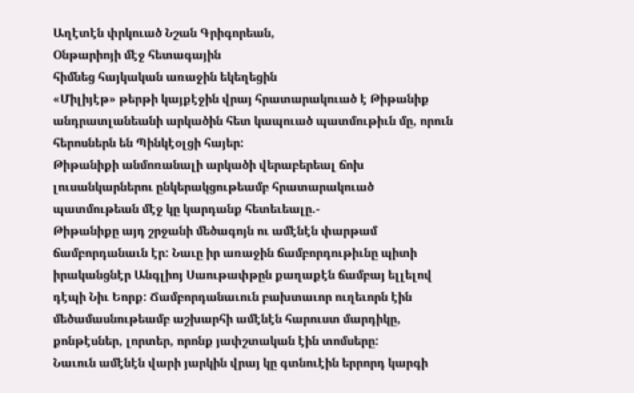Աղէտէն փրկուած Նշան Գրիգորեան,
Օնթարիոյի մէջ հետագային
հիմնեց հայկական առաջին եկեղեցին
«Միլիյէթ» թերթի կայքէջին վրայ հրատարակուած է Թիթանիք անդրատլանեանի արկածին հետ կապուած պատմութիւն մը, որուն հերոսներն են Պինկէօլցի հայեր:
Թիթանիքի անմոռանալի արկածի վերաբերեալ ճոխ լուսանկարներու ընկերակցութեամբ հրատարակուած պատմութեան մէջ կը կարդանք հետեւեալը.-
Թիթանիքը այդ շրջանի մեծագոյն ու ամէնէն փարթամ ճամբորդանաւն էր: Նաւը իր առաջին ճամբորդութիւնը պիտի իրականցնէր Անգլիոյ Սաութափթըն քաղաքէն ճամբայ ելլելով դէպի Նիւ Եորք: Ճամբորդանաւուն բախտաւոր ուղեւորն էին մեծամասնութեամբ աշխարհի ամէնէն հարուստ մարդիկը, քոնթէսներ, լորտեր, որոնք յափշտական էին տոմսերը:
Նաւուն ամէնէն վարի յարկին վրայ կը գտնուէին երրորդ կարգի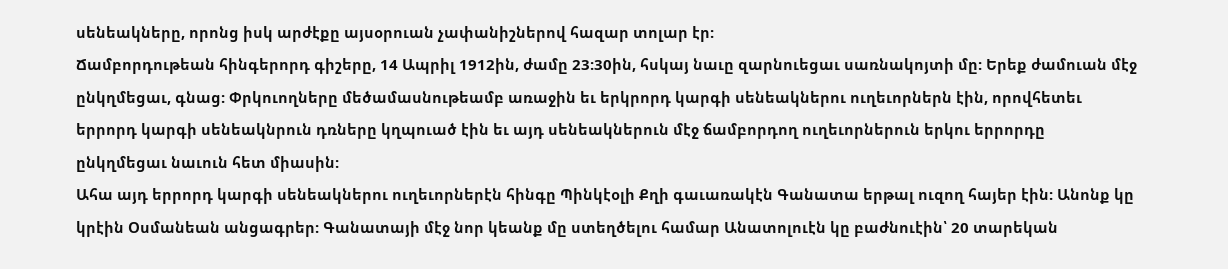սենեակները, որոնց իսկ արժէքը այսօրուան չափանիշներով հազար տոլար էր:
Ճամբորդութեան հինգերորդ գիշերը, 14 Ապրիլ 1912ին, ժամը 23:30ին, հսկայ նաւը զարնուեցաւ սառնակոյտի մը: Երեք ժամուան մէջ ընկղմեցաւ, գնաց: Փրկուողները մեծամասնութեամբ առաջին եւ երկրորդ կարգի սենեակներու ուղեւորներն էին, որովհետեւ երրորդ կարգի սենեակնրուն դռները կղպուած էին եւ այդ սենեակներուն մէջ ճամբորդող ուղեւորներուն երկու երրորդը ընկղմեցաւ նաւուն հետ միասին:
Ահա այդ երրորդ կարգի սենեակներու ուղեւորներէն հինգը Պինկէօլի Քղի գաւառակէն Գանատա երթալ ուզող հայեր էին: Անոնք կը կրէին Օսմանեան անցագրեր: Գանատայի մէջ նոր կեանք մը ստեղծելու համար Անատոլուէն կը բաժնուէին՝ 20 տարեկան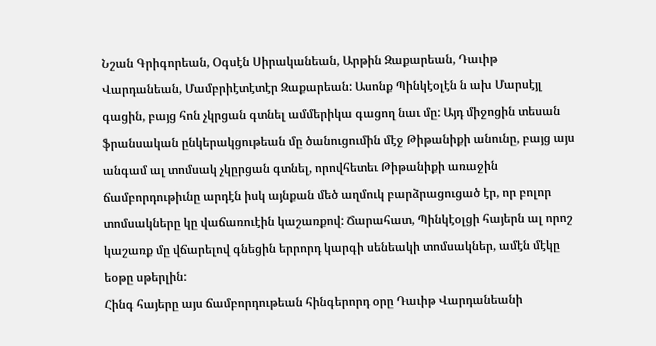Նշան Գրիգորեան, Օգսէն Սիրականեան, Արթին Զաքարեան, Դաւիթ Վարդանեան, Մամբրիէտէտէր Զաքարեան: Ասոնք Պինկէօլէն ն ախ Մարսէյլ գացին, բայց հոն չկրցան գտնել ամմերիկա գացող նաւ մը: Այդ միջոցին տեսան ֆրանսական ընկերակցութեան մը ծանուցումին մէջ Թիթանիքի անունը, բայց այս անգամ ալ տոմսակ չկըրցան գտնել, որովհետեւ Թիթանիքի առաջին ճամբորդութիւնը արդէն իսկ այնքան մեծ աղմուկ բարձրացուցած էր, որ բոլոր տոմսակները կը վաճառուէին կաշառքով: Ճարահատ, Պինկէօլցի հայերն ալ որոշ կաշառք մը վճարելով գնեցին երրորդ կարգի սենեակի տոմսակներ, ամէն մէկը եօթը սթերլին:
Հինգ հայերը այս ճամբորդութեան հինգերորդ օրը Դաւիթ Վարդանեանի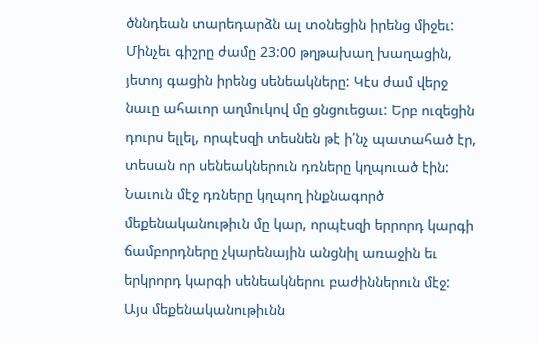ծննդեան տարեդարձն ալ տօնեցին իրենց միջեւ: Մինչեւ գիշրը ժամը 23:00 թղթախաղ խաղացին, յետոյ գացին իրենց սենեակները: Կէս ժամ վերջ նաւը ահաւոր աղմուկով մը ցնցուեցաւ: Երբ ուզեցին դուրս ելլել, որպէսզի տեսնեն թէ ի՛նչ պատահած էր, տեսան որ սենեակներուն դռները կղպուած էին: Նաւուն մէջ դռները կղպող ինքնագործ մեքենականութիւն մը կար, որպէսզի երրորդ կարգի ճամբորդները չկարենային անցնիլ առաջին եւ երկրորդ կարգի սենեակներու բաժիններուն մէջ: Այս մեքենականութիւնն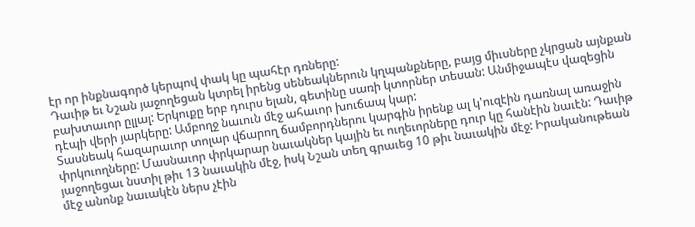էր որ ինքնագործ կերպով փակ կը պահէր դռները:
Դաւիթ եւ Նշան յաջողեցան կտրել իրենց սենեակներուն կղպանքները, բայց միւսները չկրցան այնքան բախտաւոր ըլլալ: Երկուքը երբ դուրս ելան, գետինը սառի կտորներ տեսան: Անմիջապէս վազեցին դէպի վերի յարկերը: Ամբողջ նաւուն մէջ ահաւոր խուճապ կար:
Տասնեակ հազարաւոր տոլար վճարող ճամբորդներու կարգին իրենք ալ կ'ուզէին դառնալ առաջին փրկուողները: Մասնաւոր փրկարար նաւակներ կային եւ ուղեւորները դուր կը հանէին նաւէն: Դաւիթ յաջողեցաւ նստիլ թիւ 13 նաւակին մէջ, իսկ Նշան տեղ գրաւեց 10 թիւ նաւակին մէջ: Իրականութեան մէջ անոնք նաւակէն ներս չէին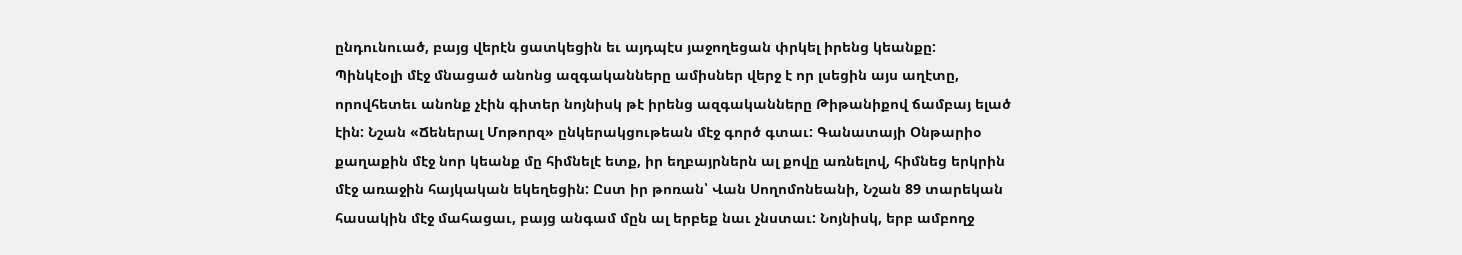ընդունուած, բայց վերէն ցատկեցին եւ այդպէս յաջողեցան փրկել իրենց կեանքը:
Պինկէօլի մէջ մնացած անոնց ազգականները ամիսներ վերջ է որ լսեցին այս աղէտը, որովհետեւ անոնք չէին գիտեր նոյնիսկ թէ իրենց ազգականները Թիթանիքով ճամբայ ելած էին: Նշան «Ճեներալ Մոթորզ» ընկերակցութեան մէջ գործ գտաւ: Գանատայի Օնթարիօ քաղաքին մէջ նոր կեանք մը հիմնելէ ետք, իր եղբայրներն ալ քովը առնելով, հիմնեց երկրին մէջ առաջին հայկական եկեղեցին: Ըստ իր թոռան՝ Վան Սողոմոնեանի, Նշան 89 տարեկան հասակին մէջ մահացաւ, բայց անգամ մըն ալ երբեք նաւ չնստաւ: Նոյնիսկ, երբ ամբողջ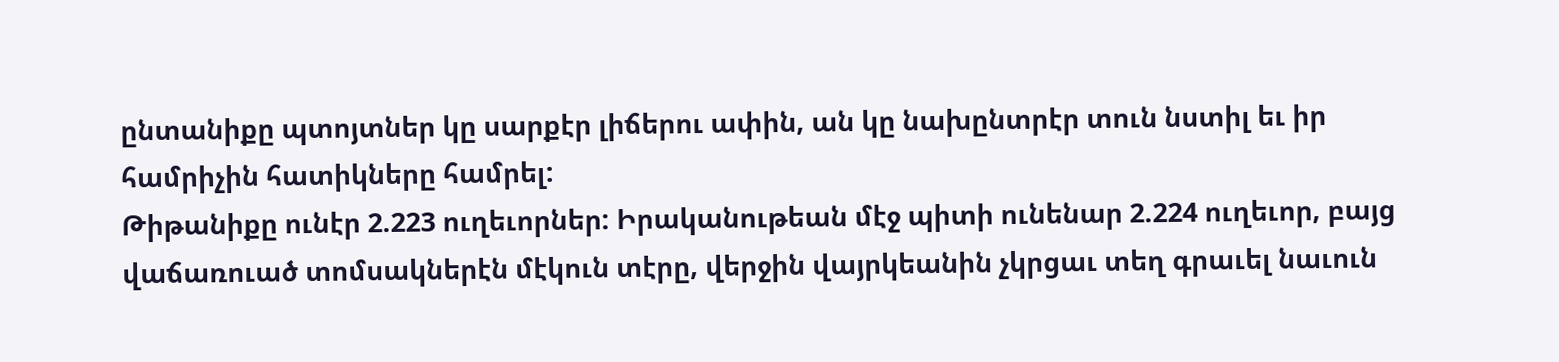ընտանիքը պտոյտներ կը սարքէր լիճերու ափին, ան կը նախընտրէր տուն նստիլ եւ իր համրիչին հատիկները համրել:
Թիթանիքը ունէր 2.223 ուղեւորներ: Իրականութեան մէջ պիտի ունենար 2.224 ուղեւոր, բայց վաճառուած տոմսակներէն մէկուն տէրը, վերջին վայրկեանին չկրցաւ տեղ գրաւել նաւուն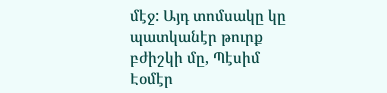մէջ: Այդ տոմսակը կը պատկանէր թուրք բժիշկի մը, Պէսիմ Էօմէր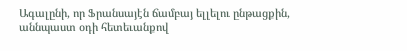Ագալընի, որ Ֆրանսայէն ճամբայ ելլելու ընթացքին, աննպաստ օդի հետեւանքով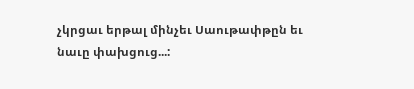չկրցաւ երթալ մինչեւ Սաութափթըն եւ նաւը փախցուց...: